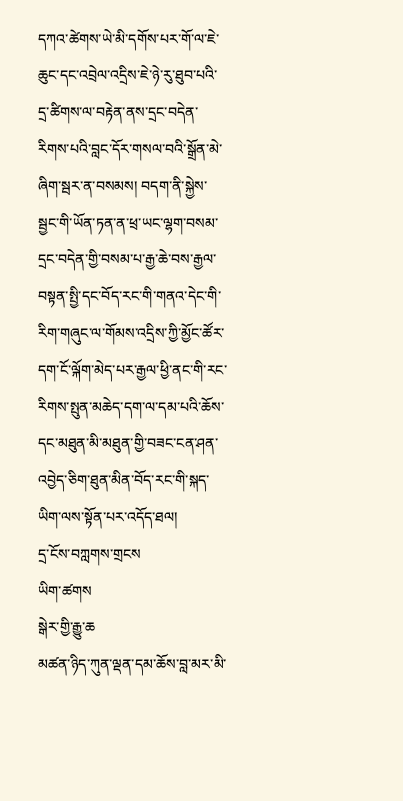དཀའ་ཚེགས་ཡེ་མི་དགོས་པར་གོ་ལ་ཇེ་ཆུང་དང་འབྲེལ་འདྲིས་ཇེ་ཉེ་རུ་ཐུབ་པའི་དྲ་ཚིགས་ལ་བརྟེན་ནས་དྲང་བདེན་རིགས་པའི་བླང་དོར་གསལ་བའི་སྒྲོན་མེ་ཞིག་སྦར་ན་བསམས། བདག་ནི་སྐྱེས་སྦྱང་གི་ཡོན་ཏན་ན་ཕྲ་ཡང་ལྷག་བསམ་དྲང་བདེན་གྱི་བསམ་པ་རྒྱ་ཆེ་བས་རྒྱལ་བསྟན་སྤྱི་དང་བོད་རང་གི་གནའ་དེང་གི་རིག་གཞུང་ལ་གོམས་འདྲིས་ཀྱི་མྱོང་ཚོར་དག་ངོ་ལྐོག་མེད་པར་རྒྱལ་ཕྱི་ནང་གི་རང་རིགས་སྤུན་མཆེད་དག་ལ་དམ་པའི་ཆོས་དང་མཐུན་མི་མཐུན་གྱི་བཟང་ངན་ཤན་འབྱེད་ཅིག་ཐུན་མིན་བོད་རང་གི་སྐད་ཡིག་ལས་སྟོན་པར་འདོད་ཐལ།
དྲ་ངོས་བཀླགས་གྲངས
ཡིག་ཚགས
སྒེར་གྱི་རྒྱུ་ཆ
མཚན་ཉིད་ཀུན་ལྡན་དམ་ཆོས་བླ་མར་མི་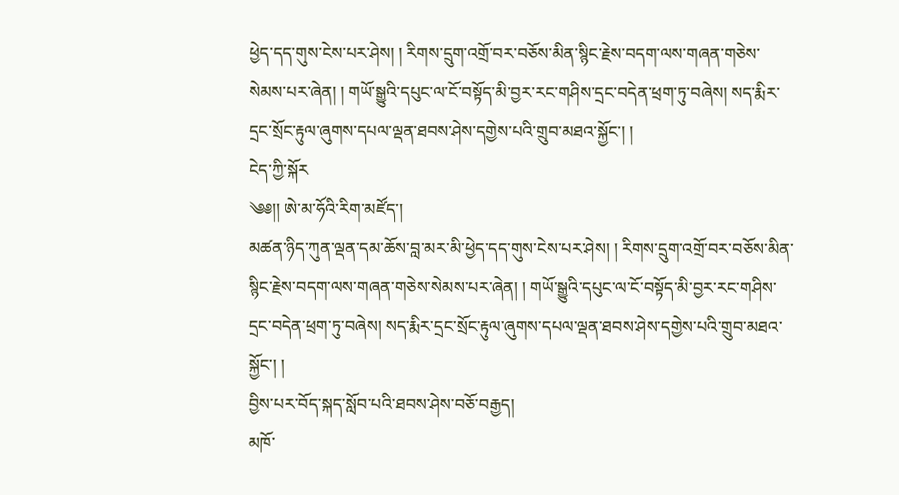ཕྱེད་དད་གུས་ངེས་པར་ཤེས། ། རིགས་དྲུག་འགྲོ་བར་བཅོས་མིན་སྙིང་རྗེས་བདག་ལས་གཞན་གཅེས་སེམས་པར་ཞེན། ། གཡོ་སྒྱུའི་དཔུང་ལ་ངོ་བསྟོད་མི་བྱར་རང་གཤིས་དྲང་བདེན་ཕྲག་ཏུ་བཞེས། སད་རྨིར་དྲང་སྲོང་རྟུལ་ཞུགས་དཔལ་ལྡན་ཐབས་ཤེས་དགྱེས་པའི་གྲུབ་མཐའ་སྐྱོང་། །
ངེད་ཀྱི་སྐོར
༄༅།། ཨེ་མ་ཧོའི་རིག་མཛོད་།
མཚན་ཉིད་ཀུན་ལྡན་དམ་ཆོས་བླ་མར་མི་ཕྱེད་དད་གུས་ངེས་པར་ཤེས། ། རིགས་དྲུག་འགྲོ་བར་བཅོས་མིན་སྙིང་རྗེས་བདག་ལས་གཞན་གཅེས་སེམས་པར་ཞེན། ། གཡོ་སྒྱུའི་དཔུང་ལ་ངོ་བསྟོད་མི་བྱར་རང་གཤིས་དྲང་བདེན་ཕྲག་ཏུ་བཞེས། སད་རྨིར་དྲང་སྲོང་རྟུལ་ཞུགས་དཔལ་ལྡན་ཐབས་ཤེས་དགྱེས་པའི་གྲུབ་མཐའ་སྐྱོང་། །
བྱིས་པར་བོད་སྐད་སློབ་པའི་ཐབས་ཤེས་བཅོ་བརྒྱད།
མཁོ་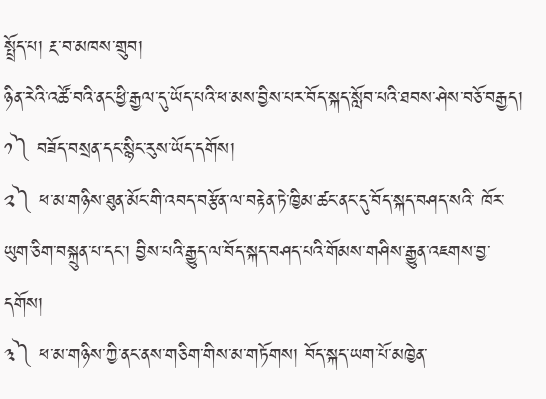སྤྲོད་པ། རྔ་བ་མཁས་གྲུབ།
ཉིན་རེའི་འཚོ་བའི་ནང་ཕྱི་རྒྱལ་དུ་ཡོད་པའི་ཕ་མས་བྱིས་པར་བོད་སྐད་སློབ་པའི་ཐབས་ཤེས་བཅོ་བརྒྱད།
༡༽ བཟོད་བསྲན་དང་སྙིང་རུས་ཡོད་དགོས།
༢༽ ཕ་མ་གཉིས་ཐུན་མོང་གི་འབད་བརྩོན་ལ་བརྟེན་ཏེ་ཁྱིམ་ཚང་ནང་དུ་བོད་སྐད་བཤད་སའི་ ཁོར་ཡུག་ཅིག་བསྐྲུན་པ་དང་། བྱིས་པའི་རྒྱུད་ལ་བོད་སྐད་བཤད་པའི་གོམས་གཤིས་རྒྱུན་འཇགས་བྱ་དགོས།
༣༽ ཕ་མ་གཉིས་ཀྱི་ནང་ནས་གཅིག་གིས་མ་གཏོགས། བོད་སྐད་ཡག་པོ་མཁྱེན་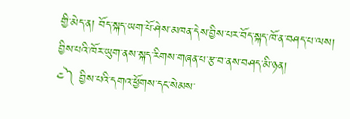གྱི་མེད་ན། བོད་སྐད་ཡག་པོ་ཤེས་མཁན་དེས་བྱིས་པར་བོད་སྐད་ཁོ་ན་བཤད་པ་ལས། བྱིས་པའི་ཁོར་ཡུག་ནས་སྐད་རིགས་གཞན་པ་རྩ་བ་ནས་བཤད་མི་ཉན།
༤༽ བྱིས་པའི་དགའ་ཕྱོགས་དང་སེམས་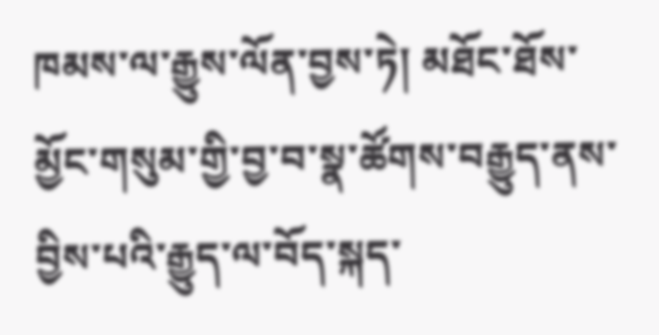ཁམས་ལ་རྒྱུས་ལོན་བྱས་ཏེ། མཐོང་ཐོས་མྱོང་གསུམ་གྱི་བྱ་བ་སྣ་ཚོགས་བརྒྱུད་ནས་བྱིས་པའི་རྒྱུད་ལ་བོད་སྐད་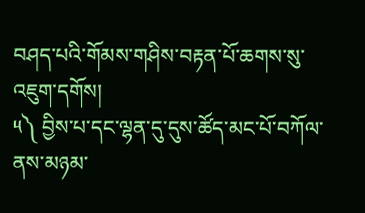བཤད་པའི་གོམས་གཤིས་བརྟན་པོ་ཆགས་སུ་འཇུག་དགོས།
༥༽ བྱིས་པ་དང་ལྷན་དུ་དུས་ཚོད་མང་པོ་བཀོལ་ནས་མཉམ་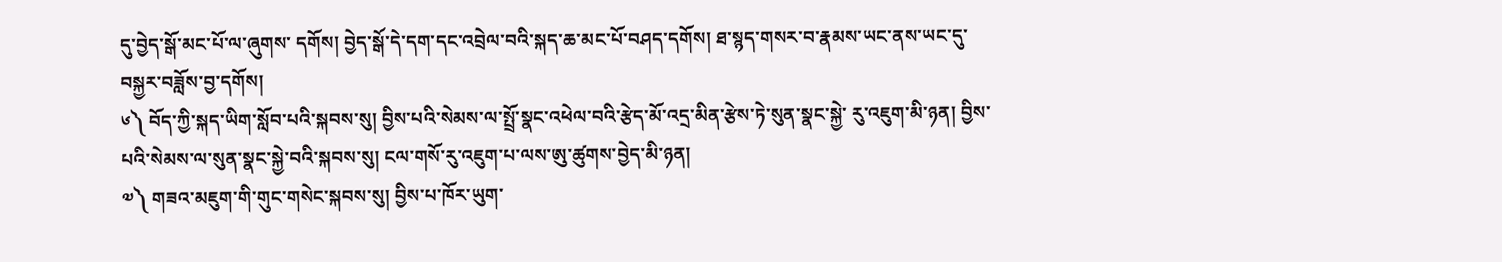དུ་བྱེད་སྒོ་མང་པོ་ལ་ཞུགས་ དགོས། བྱེད་སྒོ་དེ་དག་དང་འབྲེལ་བའི་སྐད་ཆ་མང་པོ་བཤད་དགོས། ཐ་སྙད་གསར་བ་རྣམས་ཡང་ནས་ཡང་དུ་བསྐྱར་བཟློས་བྱ་དགོས།
༦༽ བོད་ཀྱི་སྐད་ཡིག་སློབ་པའི་སྐབས་སུ། བྱིས་པའི་སེམས་ལ་སྤྲོ་སྣང་འཕེལ་བའི་རྩེད་མོ་འདྲ་མིན་རྩེས་ཏེ་སུན་སྣང་སྐྱེ་ རུ་འཇུག་མི་ཉན། བྱིས་པའི་སེམས་ལ་སུན་སྣང་སྐྱེ་བའི་སྐབས་སུ། ངལ་གསོ་རུ་འཇུག་པ་ལས་ཨུ་ཚུགས་བྱེད་མི་ཉན།
༧༽ གཟའ་མཇུག་གི་གུང་གསེང་སྐབས་སུ། བྱིས་པ་ཁོར་ཡུག་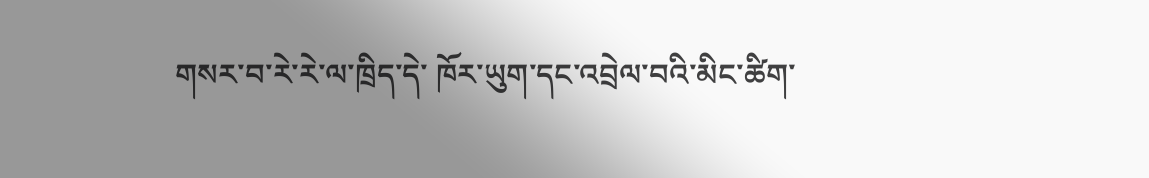གསར་བ་རེ་རེ་ལ་ཁྲིད་དེ་ ཁོར་ཡུག་དང་འབྲེལ་བའི་མིང་ཚིག་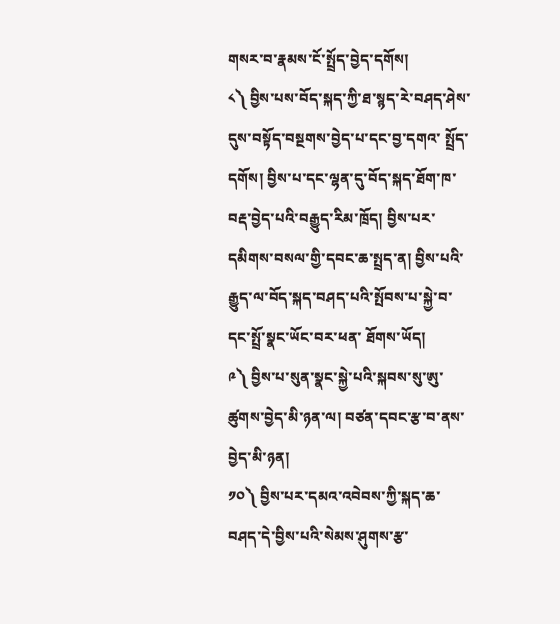གསར་བ་རྣམས་ངོ་སྤྲོད་བྱེད་དགོས།
༨༽ བྱིས་པས་བོད་སྐད་ཀྱི་ཐ་སྙད་རེ་བཤད་ཤེས་དུས་བསྟོད་བསྔགས་བྱེད་པ་དང་བྱ་དགའ་ སྤྲོད་དགོས། བྱིས་པ་དང་ལྷན་དུ་བོད་སྐད་ཐོག་ཁ་བརྡ་བྱེད་པའི་བརྒྱུད་རིམ་ཁྲོད། བྱིས་པར་དམིགས་བསལ་གྱི་དབང་ཆ་སྤྲད་ན། བྱིས་པའི་རྒྱུད་ལ་བོད་སྐད་བཤད་པའི་སྤོབས་པ་སྐྱེ་བ་དང་སྤྲོ་སྣང་ཡོང་བར་ཕན་ ཐོགས་ཡོད།
༩༽ བྱིས་པ་སུན་སྣང་སྐྱེ་པའི་སྐབས་སུ་ཨུ་ཚུགས་བྱེད་མི་ཉན་ལ། བཙན་དབང་རྩ་བ་ནས་བྱེད་མི་ཉན།
༡༠༽ བྱིས་པར་དམའ་འབེབས་ཀྱི་སྐད་ཆ་བཤད་དེ་བྱིས་པའི་སེམས་ཤུགས་རྩ་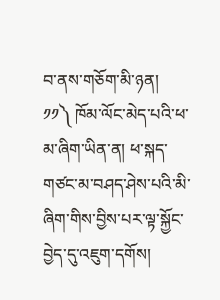བ་ནས་གཅོག་མི་ཉན།
༡༡༽ ཁོམ་ལོང་མེད་པའི་ཕ་མ་ཞིག་ཡིན་ན། ཕ་སྐད་གཙང་མ་བཤད་ཤེས་པའི་མི་ཞིག་གིས་བྱིས་པར་ལྟ་སྐྱོང་བྱེད་དུ་འཇུག་དགོས།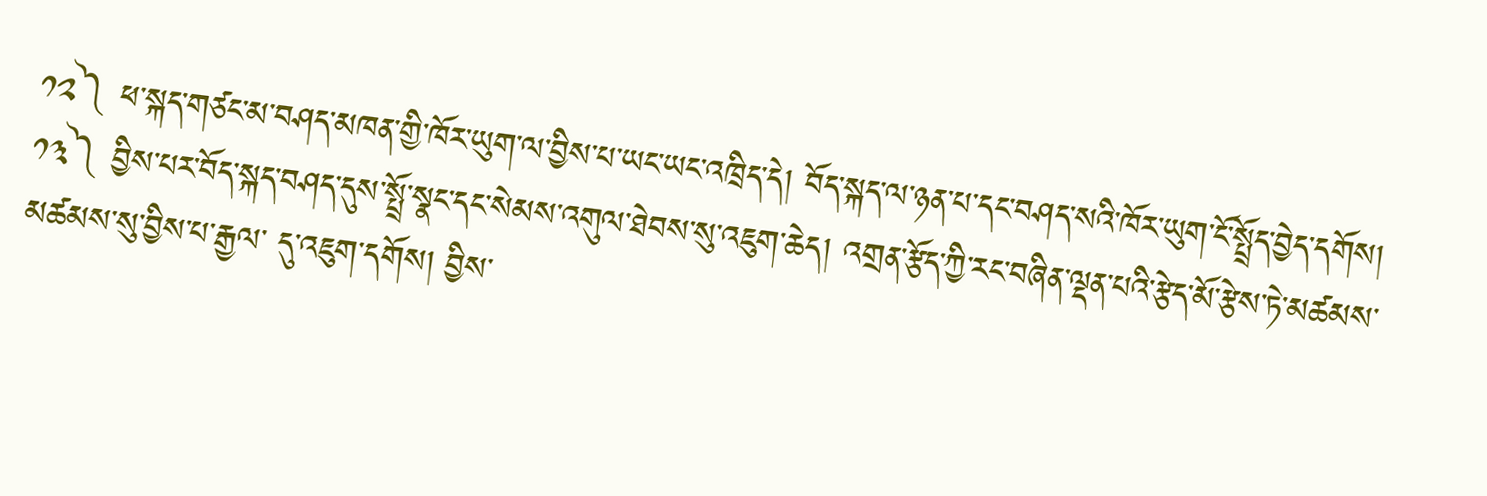༡༢༽ ཕ་སྐད་གཙང་མ་བཤད་མཁན་གྱི་ཁོར་ཡུག་ལ་བྱིས་པ་ཡང་ཡང་འཁྲིད་དེ། བོད་སྐད་ལ་ཉན་པ་དང་བཤད་སའི་ཁོར་ཡུག་ངོ་སྤྲོད་བྱེད་དགོས།
༡༣༽ བྱིས་པར་བོད་སྐད་བཤད་དུས་སྤྲོ་སྣང་དང་སེམས་འགུལ་ཐེབས་སུ་འཇུག་ཆེད། འགྲན་རྩོད་ཀྱི་རང་བཞིན་ལྡན་པའི་རྩེད་མོ་རྩེས་ཏེ་མཚམས་མཚམས་སུ་བྱིས་པ་རྒྱལ་ དུ་འཇུག་དགོས། བྱིས་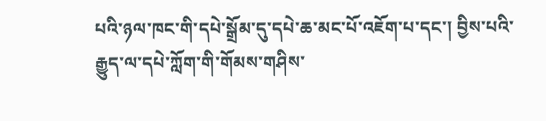པའི་ཉལ་ཁང་གི་དཔེ་སྒྲོམ་དུ་དཔེ་ཆ་མང་པོ་འཇོག་པ་དང་། བྱིས་པའི་རྒྱུད་ལ་དཔེ་ཀློག་གི་གོམས་གཤིས་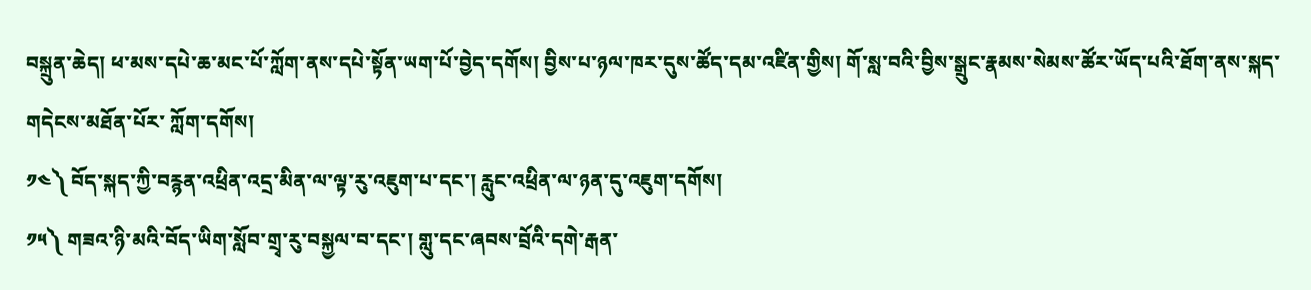བསྐྲུན་ཆེད། ཕ་མས་དཔེ་ཆ་མང་པོ་ཀློག་ནས་དཔེ་སྟོན་ཡག་པོ་བྱེད་དགོས། བྱིས་པ་ཉལ་ཁར་དུས་ཚོད་དམ་འཛིན་གྱིས། གོ་སླ་བའི་བྱིས་སྒྲུང་རྣམས་སེམས་ཚོར་ཡོད་པའི་ཐོག་ནས་སྐད་གདེངས་མཐོན་པོར་ ཀློག་དགོས།
༡༤༽ བོད་སྐད་ཀྱི་བརྙན་འཕྲིན་འདྲ་མིན་ལ་ལྟ་རུ་འཇུག་པ་དང་། རླུང་འཕྲིན་ལ་ཉན་དུ་འཇུག་དགོས།
༡༥༽ གཟའ་ཉི་མའི་བོད་ཡིག་སློབ་གྲྭ་རུ་བསྐྱལ་བ་དང་། གླུ་དང་ཞབས་བྲོའི་དགེ་རྒན་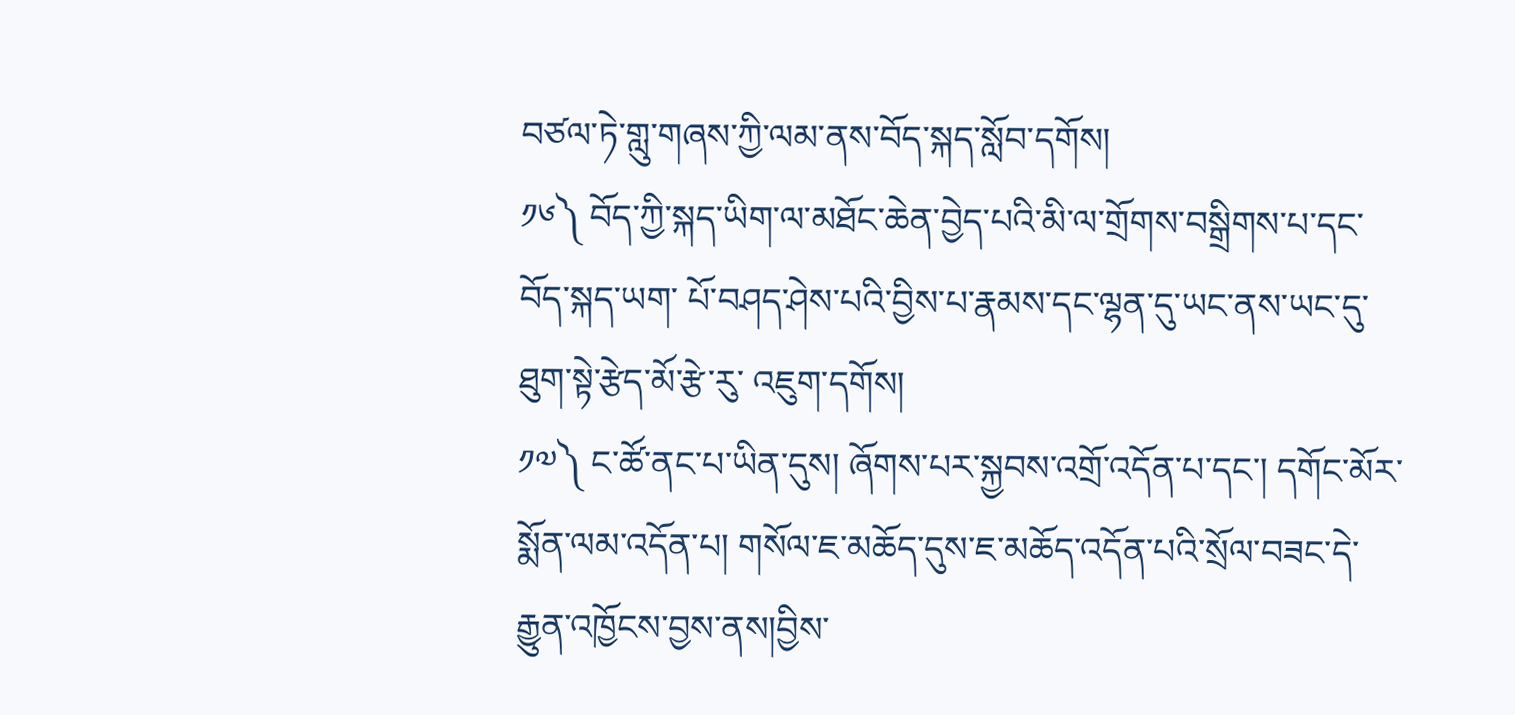བཙལ་ཏེ་གླུ་གཞས་ཀྱི་ལམ་ནས་བོད་སྐད་སློབ་དགོས།
༡༦༽ བོད་ཀྱི་སྐད་ཡིག་ལ་མཐོང་ཆེན་བྱེད་པའི་མི་ལ་གྲོགས་བསྒྲིགས་པ་དང་བོད་སྐད་ཡག་ པོ་བཤད་ཤེས་པའི་བྱིས་པ་རྣམས་དང་ལྷན་དུ་ཡང་ནས་ཡང་དུ་ཐུག་སྟེ་རྩེད་མོ་རྩེ་རུ་ འཇུག་དགོས།
༡༧༽ ང་ཚོ་ནང་པ་ཡིན་དུས། ཞོགས་པར་སྐྱབས་འགྲོ་འདོན་པ་དང་། དགོང་མོར་སྨོན་ལམ་འདོན་པ། གསོལ་ཇ་མཆོད་དུས་ཇ་མཆོད་འདོན་པའི་སྲོལ་བཟང་དེ་རྒྱུན་འཁྱོངས་བྱས་ནས།བྱིས་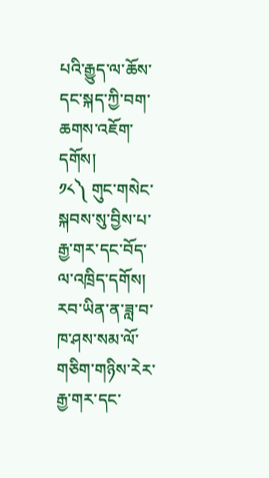པའི་རྒྱུད་ལ་ཆོས་དང་སྐད་ཀྱི་བག་ཆགས་འཇོག་དགོས།
༡༨༽ གུང་གསེང་སྐབས་སུ་བྱིས་པ་རྒྱ་གར་དང་བོད་ལ་འཁྲིད་དགོས། རབ་ཡིན་ན་ཟླ་བ་ཁ་ཤས་སམ་ལོ་གཅིག་གཉིས་རེར་རྒྱ་གར་དང་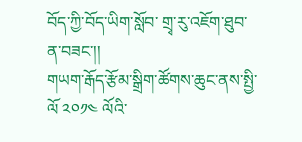བོད་ཀྱི་བོད་ཡིག་སློབ་ གྲྭ་རུ་འཇོག་ཐུབ་ན་བཟང་།།
གཡག་རྒོད་རྩོམ་སྒྲིག་ཚོགས་ཆུང་ནས་སྤྱི་ལོ ༢༠༡༤ ལོའི་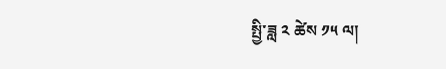སྤྱི་ཟླ ༢ ཚེས ༡༥ ལ།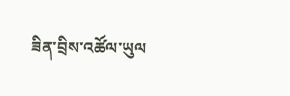ཟིན་བྲིས་འཚོལ་ཡུལ